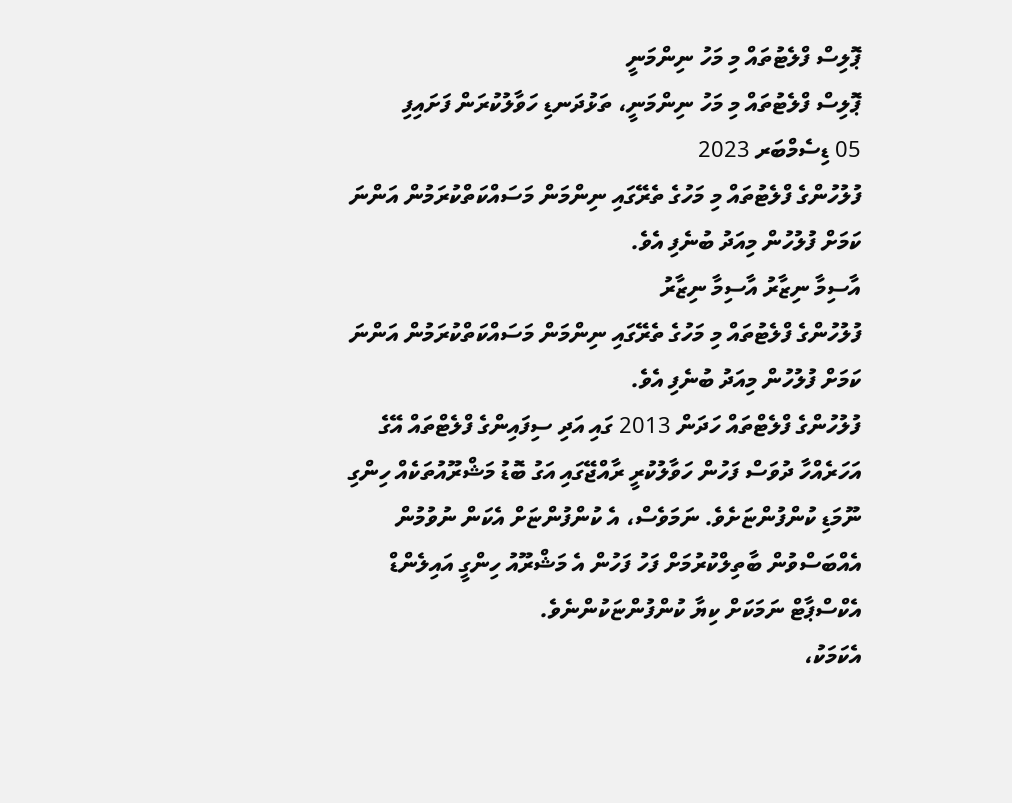ޕޮލިސް ފްލެޓުތައް މި މަހު ނިންމަނީ
ޕޮލިސް ފްލެޓުތައް މި މަހު ނިންމަނީ، ތަޅުދަނޑި ހަވާލުކުރަން ފަށައިފި
05 ޑިސެމްބަރ 2023
ފުލުހުންގެ ފްލެޓުތައް މި މަހުގެ ތެރޭގައި ނިންމަން މަސައްކަތްކުރަމުން އަންނަ ކަމަށް ފުލުހުން މިއަދު ބުނެފި އެވެ.
އާސިމާ ނިޒާރު އާސިމާ ނިޒާރު
ފުލުހުންގެ ފްލެޓުތައް މި މަހުގެ ތެރޭގައި ނިންމަން މަސައްކަތްކުރަމުން އަންނަ ކަމަށް ފުލުހުން މިއަދު ބުނެފި އެވެ.
ފުލުހުންގެ ފްލެޓްތައް ހަދަން 2013 ގައި އަދި ސިފައިންގެ ފްލެޓްތައް އޭގެ އަހަރެއްހާ ދުވަސް ފަހުން ހަވާލުކުރީ ރާއްޖޭގައި އަގު ބޮޑު މަޝްރޫއުތަކެއް ހިންގި ނޫމަޑި ކުންފުންޏަށެވެ. ނަމަވެސް، އެ ކުންފުންޏަށް އެކަން ނުވުމުން އެއްބަސްވުން ބާތިލްކުރުމަށް ފަހު ފަހުން އެ މަޝްރޫއު ހިންގީ އައިލެންޑް އެކްސްޕާޓް ނަމަކަށް ކިޔާ ކުންފުންޏަކުންނެވެ.
އެކަމަކު،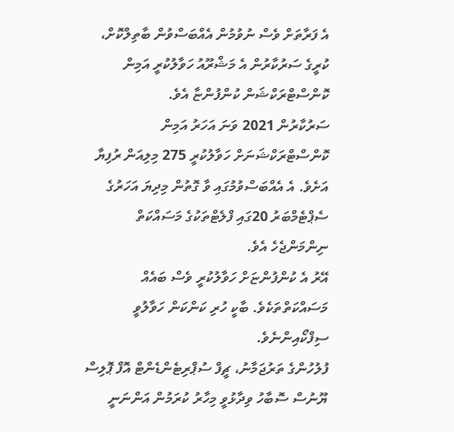އެ ފަރާތަށް ވެސް ނުވުމުން އެއްބަސްވުން ބާތިލްކޮށް، ކުރީގެ ސަރުކާރުން އެ މަޝްރޫއު ހަވާލުކުރީ އަމިން ކޮންސްޓްރަކްޝަން ކުންފުންޏާ އެވެ.
ސަރުކާރުން 2021 ވަނަ އަހަރު އަމިން ކޮންސްޓްރަކްޝަނަށް ހަވާލުކުރީ 275 މިލިއަން ރުފިޔާ އަށެވެ. އެ އެއްބަސްވުމުގައި ވާ ގޮތުން މިދިޔަ އަހަރުގެ ސެޕްޓެމްބަރު 20ގައި ފްލެޓްތަކުގެ މަސައްކަތް ނިންމަންޖެހެ އެވެ.
އޭރު އެ ކުންފުންޏަށް ހަވާލުކުރީ ވެސް ބައެއް މަސައްކަތްތަކެވެ. ބާކީ ހުރި ކަންކަން ހަވާލުވީ ސިފްކޯއިންނެވެ.
ފުލުހުންގެ ތަރުޖަމާނު، ޗީފް ސުޕްރިޓެންޑެންޓް އޮފް ޕޮލިސް ޔޫނުސް ސޮބާހު ވިދާޅުވީ މިހާރު ކުރަމުން އަންނަނީ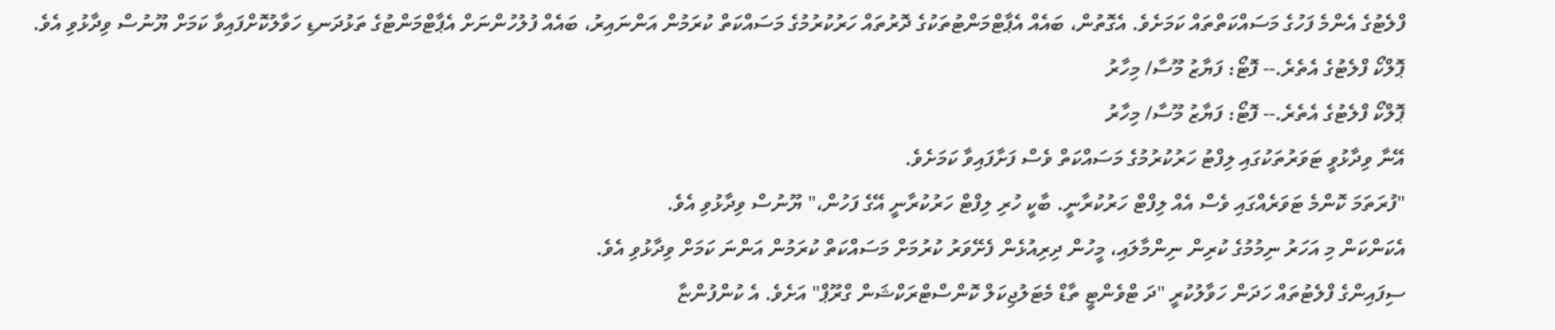ފްލެޓުގެ އެންމެ ފަހުގެ މަސައްކަތްތައް ކަމަށެވެ. އެގޮތުން، ބައެއް އެޕާޓްމަންޓުތަކުގެ ދޮރުތައް ހަރުކުރުމުގެ މަސައްކަތް ކުރަމުން އަންނައިރު، ބައެއް ފުލުހުންނަށް އެޕާޓްމަންޓުގެ ތަޅުދަނޑި ހަވާލުކޮށްފައިވާ ކަމަށް ޔޫނުސް ވިދާޅުވި އެވެ.
ޕޮލްކޯ ފްލެޓުގެ އެތެރެ.-- ފޮޓޯ: ފަޔާޒު މޫސާ/ މިހާރު
ޕޮލްކޯ ފްލެޓުގެ އެތެރެ.-- ފޮޓޯ: ފަޔާޒު މޫސާ/ މިހާރު
އޭނާ ވިދާޅުވީ ޓަވަރުތަކުގައި ލިފްޓު ހަރުކުރުމުގެ މަސައްކަތް ވެސް ފަށާފައިވާ ކަމަށެވެ.
"ފުރަތަމަ ކޮންމެ ޓަވަރެއްގައި ވެސް އެއް ލިފްޓް ހަރުކުރާނީ. ބާކީ ހުރި ލިފްޓް ހަރުކުރާނީ އޭގެ ފަހުން،" ޔޫނުސް ވިދާޅުވި އެވެ.
އެކަންކަން މި އަހަރު ނިމުމުގެ ކުރިން ނިންމާލައި، މީހުން ދިރިއުޅެން ފެށޭވަރު ކުރުމަށް މަސައްކަތް ކުރަމުން އަންނަ ކަމަށް ވިދާޅުވި އެވެ.
ސިފައިންގެ ފްލެޓުތައް ހަދަން ހަވާލުކުރީ "ދަ ޓްވެންޓީ ތާޑް މެޓަލުޖިކަލް ކޮންސްޓްރަކްޝަން ގްރޫޕް" އަށެވެ. އެ ކުންފުންޏާ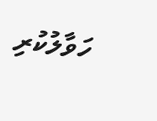ހަވާލުކުރި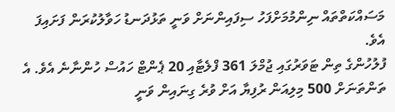މަސައްކަތްތައް ނިންމުމަށްފަހު ސިފައިންނަށް ވަނީ ތަޅުދަނޑު ހަވާލުކުރަން ފަށައިފަ އެވެ.
ފުލުހުންގެ ތިން ޓަވަރުގައި ޖުމްލަ 361 ފްލެޓާއި 20 ޕެންޓް ހައުސް ހުންނާނެ އެވެ. އެ ތަންތަނަށް 500 މިލިއަން ރުފިޔާ އަށް ވުރެ ގިނައިން ވަނީ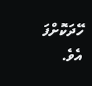ހޭދަކޮށްފަ އެވެ.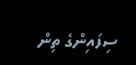ސިފައިންގެ ތިން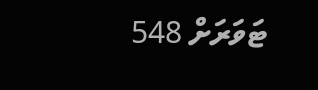ޓަވަރަށް 548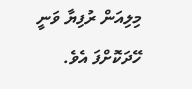މިލިއަން ރުފިޔާ ވަނީ ހޭދަކޮށްފަ އެވެ.